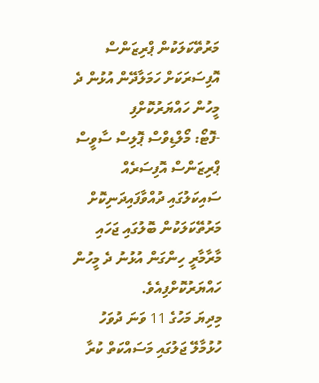މަރުތޭކަލަކުން ޕްރިޒަންސް އޮފިސަރަކަށް ހަމަލާދޭން އުޅުން ދެ މީހުން ހައްޔަރުކޮށްފި
-ފޮޓޯ: މޯލްޑިވްސް ޕޮލިސް ސާވީސް
ޕްރިޒަންސް އޮފިސަރެއް ސައިކަލުގައި ދުއްވާފައިދަނިކޮށް މަރުތޭކަލަކުން ބޮލުގައި ޖަހައި މާރާމާރީ ހިންގަން އުޅުނު ދެ މީހުން ހައްޔަރުކޮށްފިއެވެ.
މިދިޔަ މަހުގެ 11 ވަނަ ދުވަހު ހުޅުމާލޭ ޖަލުގައި މަސައްކަތް ކުރާ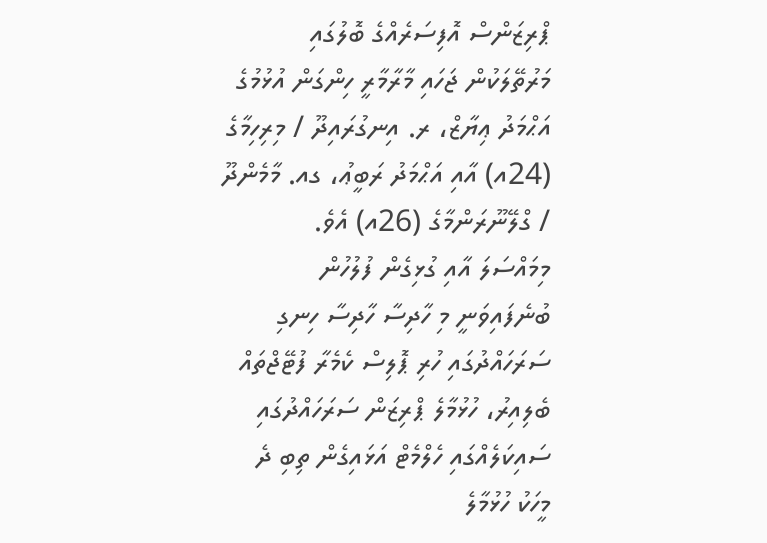ޕްރިޒަންސް އޮފިސަރެއްގެ ބޮލުގައި މަރުތޭލަކުން ޖަހައި މާރާމާރީ ހިންގަން އުޅުމުގެ އަޙްމަދު ޢިޔާޒް، ރ. އިނގުރައިދޫ / މިރިހިމާގެ (24އ) އާއި އަޙްމަދު ރަބީޢު، ގއ. މާމެންދޫ / ގްލޭނޫރަންމާގެ (26އ) އެވެ.
މިމައްސަލަ އާއި ގުޅިގެން ފުލުހުން ބުނެފައިވަނީ މި ހާދިސާ ހާދިސާ ހިނގި ސަރަހައްދުގައި ހުރި ޕޮލިސް ކެމެރާ ފުޓޭޖްތައް ބެލިއިރު، ހުޅުމާލެ ޕްރިޒަން ސަރަހައްދުގައި ސައިކަލެއްގައި ހެލްމެޓް އަޅައިގެން ތިބި ދެ މީހަކު ހުޅުމާލެ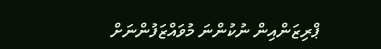ޕްރިޒަންއިން ނުކުންނަ މުވައްޒަފުންނަށް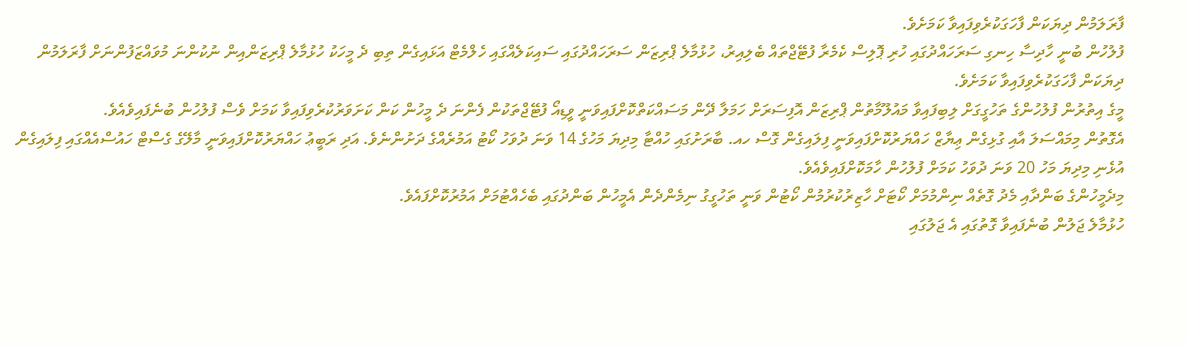ފާރަލަމުން ދިޔަކަން ފާހަގަކުރެވިފައިވާ ކަމަށެވެ.
ފުލުހުން ބުނީ ހާދިސާ ހިނގި ސަރަހައްދުގައި ހުރި ޕޮލިސް ކެމެރާ ފުޓޭޖްތައް ބެލިއިރު، ހުޅުމާލެ ޕްރިޒަން ސަރަހައްދުގައި ސައިކަލެއްގައި ހެލްމެޓް އަޅައިގެން ތިބި ދެ މީހަކު ހުޅުމާލެ ޕްރިޒަންއިން ނުކުންނަ މުވައްޒަފުންނަށް ފާރަލަމުން ދިޔަކަން ފާހަގަކުރެވިފައިވާ ކަމަށެވެ.
މީގެ އިތުރުން ފުލުހުންގެ ތަހުގީގަށް ލިބިފައިވާ މައުލޫމާތުން ޕްރިޒަން އޮފިސަރަށް ހަމަލާ ދޭން މަސައްކަތްކޮށްފައިވަނީ ވީޑިއޯ ފުޓޭޖްތަކުން ފެންނަ ދެ މީހުން ކަން ކަށަވަރުކުރެވިފައިވާ ކަމަށް ވެސް ފުލުހުން ބުނެފައިވެއެވެ.
އެގޮތުން މިމައްސަލަ އާއި ގުޅިގެން ޢިޔާޒް ހައްޔަރުކޮށްފައިވަނީ ފިލައިގެން ގޮސް ހއ. ބާރަށުގައި ހުއްޓާ މިދިޔަ މަހުގެ 14 ވަނަ ދުވަހު ކޯޓު އަމުރެއްގެ ދަށުންނެވެ. އަދި ރަބީޢު ހައްޔަރުކޮށްފައިވަނީ މާލޭގެ ގެސްޓް ހައުސްއެއްގައި ފިލައިގެން އުޅެނި މިދިޔަ މަހު 20 ވަނަ ދުވަހު ކަމަށް ފުލުހުން ހާމަކޮށްފައިވެއެވެ.
މިދެމީހުންގެ ބަންދާއި މެދު ގޮތެއް ނިންމުމަށް ކޯޓަށް ހާޒިރުކުރުމުން ކޯޓުން ވަނީ ތަހުގީގު ނިމެންދެން އެމީހުން ބަންދުގައި ބެހެއްޓުމަށް އަމުރުކޮށްފައެވެ.
ހުޅުމާލެ ޖަލުން ބުނެފައިވާ ގޮތުގައި އެ ޖަލުގައި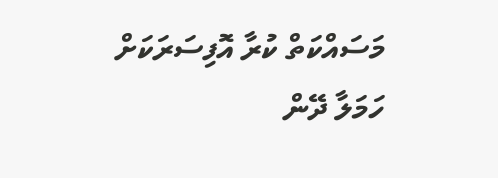މަސައްކަތް ކުރާ އޮފިސަރަކަށް ހަމަލާ ދޭން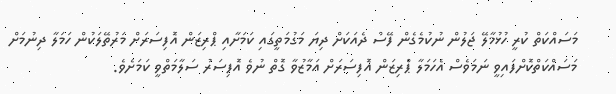މަސައްކަތް ކުރީ ހުޅުމާލޭ ޖަލުން ނުކުމެގެން ފޭސް ދެއަކަށް ދިޔަ މަގުމަތީގައި ކަމަށާއި ޕްރިޒަން އޮފިސަރަށް މަރުތޭލަކުން ހަމަލާ ދިނުމަށް މަސައްކަތްކޮށްފައިވީ ނަމަވެސް އެހަމަލާ ޕްރިޒަން އޮފިސަރަށް އަމާޒުވާ ގޮތް ނުވެ އޮފިސަރު ސަލާމަތްވީ ކަމަށެވެ.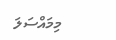މިމައްސަލަ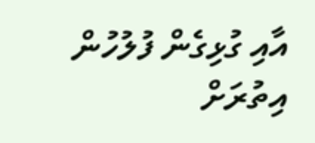އާއި ގުޅިގެން ފުލުހުން އިތުރަށް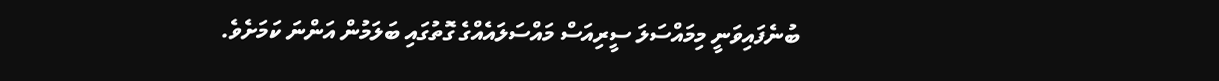ބުނެފައިވަނީ މިމައްސަލަ ސީރިއަސް މައްސަލައެއްގެ ގޮތުގައި ބަލަމުން އަންނަ ކަމަށެވެ.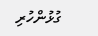ގުޅުންހުރި